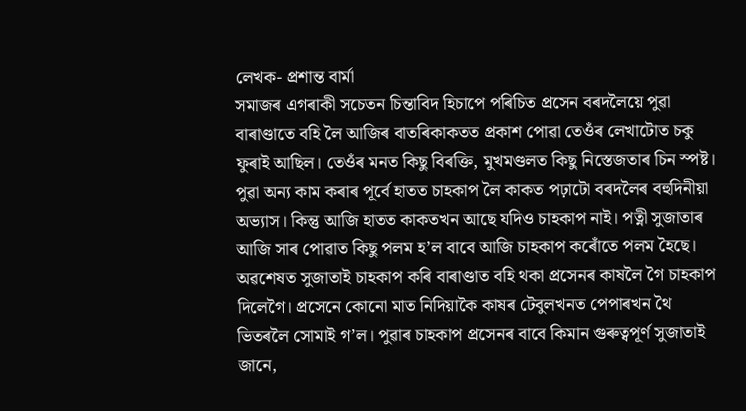লেখক- প্ৰশান্ত বাৰ্মা
সমাজৰ এগৰাকী সচেতন চিন্তাবিদ হিচাপে পৰিচিত প্ৰসেন বৰদলৈয়ে পুৱা বাৰাণ্ডাতে বহি লৈ আজিৰ বাতৰিকাকতত প্ৰকাশ পোৱা তেওঁৰ লেখাটোত চকু ফুৰাই আছিল। তেওঁৰ মনত কিছু বিৰক্তি, মুখমণ্ডলত কিছু নিস্তেজতাৰ চিন স্পষ্ট। পুৱা অন্য কাম কৰাৰ পূৰ্বে হাতত চাহকাপ লৈ কাকত পঢ়াটো বৰদলৈৰ বহুদিনীয়া অভ্যাস। কিন্তু আজি হাতত কাকতখন আছে যদিও চাহকাপ নাই। পত্নী সুজাতাৰ আজি সাৰ পোৱাত কিছু পলম হ’ল বাবে আজি চাহকাপ কৰোঁতে পলম হৈছে। অৱশেষত সুজাতাই চাহকাপ কৰি বাৰাণ্ডাত বহি থকা প্ৰসেনৰ কাষলৈ গৈ চাহকাপ দিলেগৈ। প্ৰসেনে কোনো মাত নিদিয়াকৈ কাষৰ টেবুলখনত পেপাৰখন থৈ ভিতৰলৈ সোমাই গ’ল। পুৱাৰ চাহকাপ প্ৰসেনৰ বাবে কিমান গুৰুত্বপূৰ্ণ সুজাতাই জানে,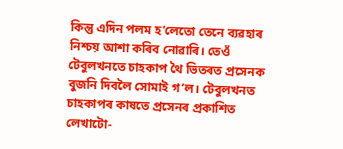কিন্তু এদিন পলম হ’লেতো তেনে ব্যৱহাৰ নিশ্চয় আশা কৰিব নোৱাৰি। তেওঁ টেবুলখনতে চাহকাপ থৈ ভিতৰত প্ৰসেনক বুজনি দিবলৈ সোমাই গ’ল। টেবুলখনত চাহকাপৰ কাষতে প্ৰসেনৰ প্ৰকাশিত লেখাটো-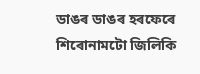ডাঙৰ ডাঙৰ হৰফেৰে শিৰোনামটো জিলিকি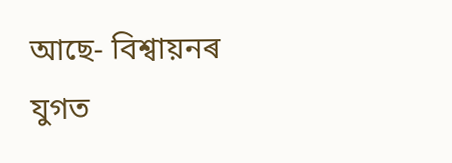আছে- বিশ্বায়নৰ যুগত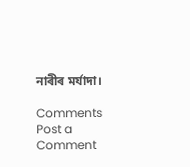নাৰীৰ মৰ্যাদা।

Comments
Post a Comment